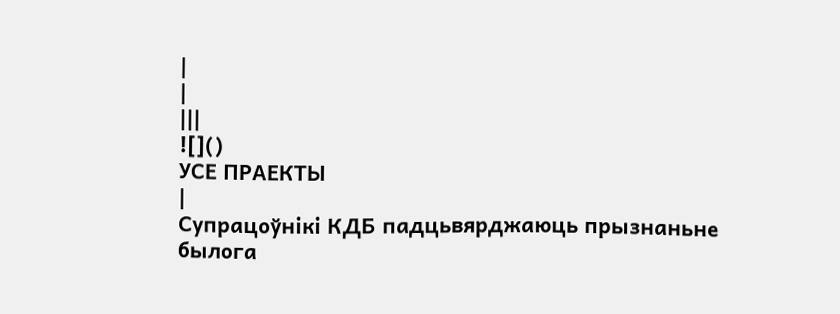|
|
|||
![]()
УСЕ ПРАЕКТЫ
|
Cупрацоўнікі КДБ падцьвярджаюць прызнаньне былога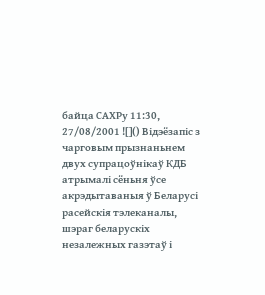байца САХРу 11:30, 27/08/2001 ![]() Відэёзапіс з чарговым прызнаньнем двух супрацоўнікаў КДБ атрымалі сёньня ўсе акрэдытаваныя ў Беларусі расейскія тэлеканалы, шэраг беларускіх незалежных газэтаў і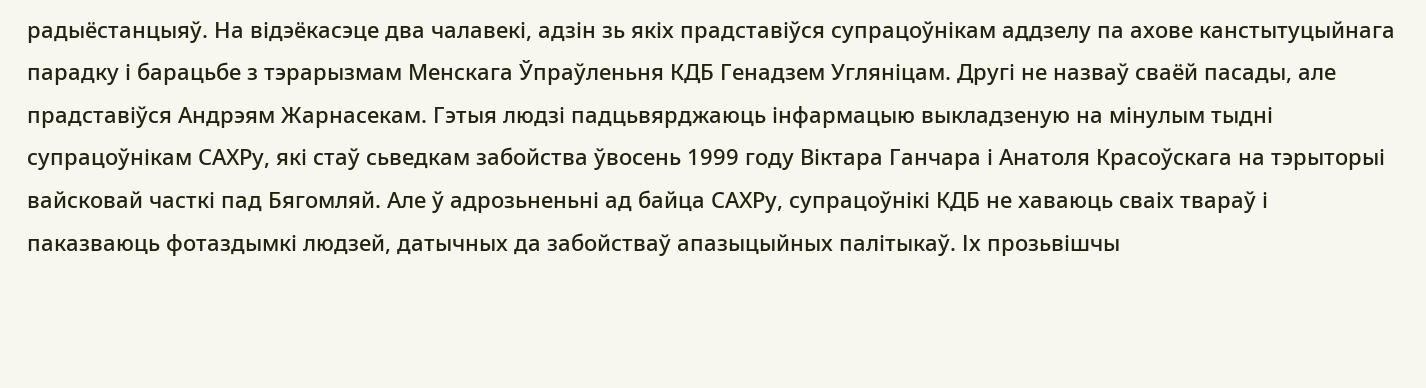радыёстанцыяў. На відэёкасэце два чалавекі, адзін зь якіх прадставіўся супрацоўнікам аддзелу па ахове канстытуцыйнага парадку і барацьбе з тэрарызмам Менскага Ўпраўленьня КДБ Генадзем Угляніцам. Другі не назваў сваёй пасады, але прадставіўся Андрэям Жарнасекам. Гэтыя людзі падцьвярджаюць інфармацыю выкладзеную на мінулым тыдні супрацоўнікам САХРу, які стаў сьведкам забойства ўвосень 1999 году Віктара Ганчара і Анатоля Красоўскага на тэрыторыі вайсковай часткі пад Бягомляй. Але ў адрозьненьні ад байца САХРу, супрацоўнікі КДБ не хаваюць сваіх твараў і паказваюць фотаздымкі людзей, датычных да забойстваў апазыцыйных палітыкаў. Іх прозьвішчы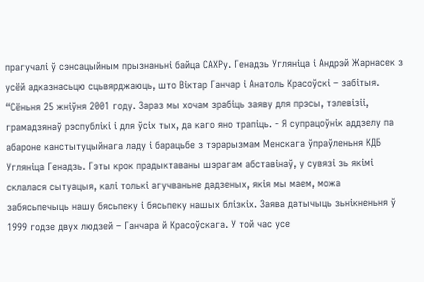прагучалі ў сэнсацыйным прызнаньні байца САХРу. Генадзь Угляніца і Андрэй Жарнасек з усёй адказнасьцю сцьвярджаюць, што Віктар Ганчар і Анатоль Красоўскі – забітыя. “Сёньня 25 жніўня 2001 году. Зараз мы хочам зрабіць заяву для прэсы, тэлевізіі, грамадзянаў рэспублікі і для ўсіх тых, да каго яно трапіць. - Я супрацоўнік аддзелу па абароне канстытуцыйнага ладу і барацьбе з тэрарызмам Менскага ўпраўленьня КДБ Угляніца Генадзь. Гэты крок прадыктаваны шэрагам абставінаў, у сувязі зь якімі склалася сытуацыя, калі толькі агучваньне дадзеных, якія мы маем, можа забясьпечыць нашу бясьпеку і бясьпеку нашых блізкіх. Заява датычыць зьнікненьня ў 1999 годзе двух людзей – Ганчара й Красоўскага. У той час усе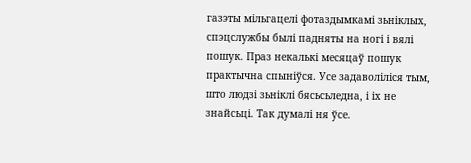газэты мільгацелі фотаздымкамі зьніклых, спэцслужбы былі падняты на ногі і вялі пошук. Праз некалькі месяцаў пошук практычна спыніўся. Усе задаволіліся тым, што людзі зьніклі бясьсьледна, і іх не знайсьці. Так думалі ня ўсе.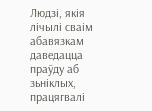Людзі, якія лічылі сваім абавязкам даведацца праўду аб зьніклых, працягвалі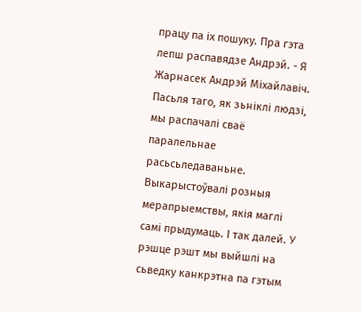працу па іх пошуку. Пра гэта лепш распавядзе Андрэй. - Я Жарнасек Андрэй Міхайлавіч. Пасьля таго, як зьніклі людзі, мы распачалі сваё паралельнае расьсьледаваньне. Выкарыстоўвалі розныя мерапрыемствы, якія маглі самі прыдумаць. І так далей. У рэшце рэшт мы выйшлі на сьведку канкрэтна па гэтым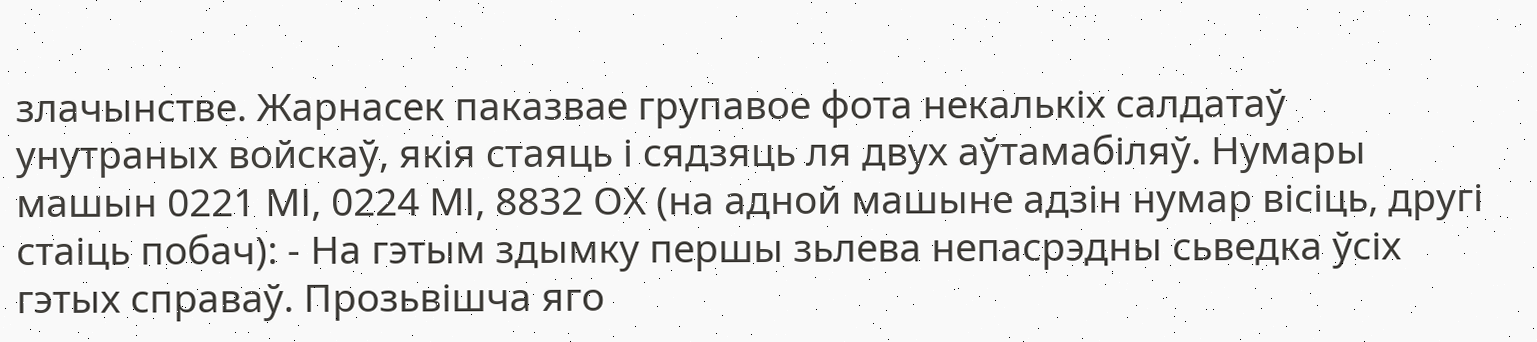злачынстве. Жарнасек паказвае групавое фота некалькіх салдатаў унутраных войскаў, якія стаяць і сядзяць ля двух аўтамабіляў. Нумары машын 0221 МІ, 0224 МІ, 8832 ОХ (на адной машыне адзін нумар вісіць, другі стаіць побач): - На гэтым здымку першы зьлева непасрэдны сьведка ўсіх гэтых справаў. Прозьвішча яго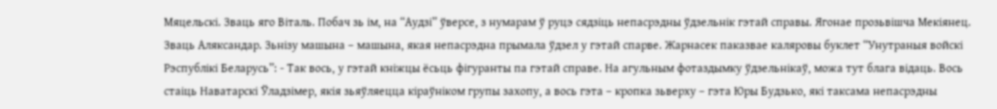Мяцельскі. Зваць яго Віталь. Побач зь ім, на “Аудзі” ўверсе, з нумарам ў руцэ сядзіць непасрэдны ўдзельнік гэтай справы. Ягонае прозьвішча Мекіянец. Зваць Аляксандар. Зьнізу машына – машына, якая непасрэдна прымала ўдзел у гэтай спарве. Жарнасек паказвае каляровы буклет “Унутраныя войскі Рэспублікі Беларусь”: - Так вось, у гэтай кніжцы ёсьць фігуранты па гэтай справе. На агульным фотаздымку ўдзельнікаў, можа тут блага відаць. Вось стаіць Наватарскі Ўладзімер, якія зьяўляецца кіраўніком групы захопу, а вось гэта – кропка зьверху – гэта Юры Будзько, які таксама непасрэдны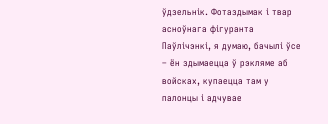ўдзельнік. Фотаздымак і твар асноўнага фігуранта Паўлічэнкі, я думаю, бачылі ўсе – ён здымаецца ў рэкляме аб войсках, купаецца там у палонцы і адчувае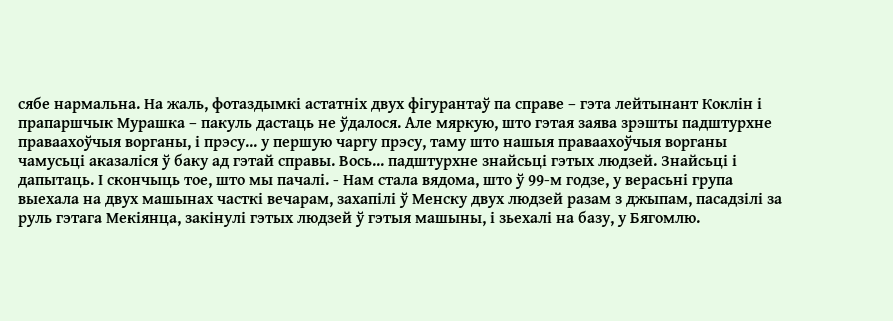сябе нармальна. На жаль, фотаздымкі астатніх двух фігурантаў па справе – гэта лейтынант Коклін і прапаршчык Мурашка – пакуль дастаць не ўдалося. Але мяркую, што гэтая заява зрэшты падштурхне праваахоўчыя ворганы, і прэсу... у першую чаргу прэсу, таму што нашыя праваахоўчыя ворганы чамусьці аказаліся ў баку ад гэтай справы. Вось... падштурхне знайсьці гэтых людзей. Знайсьці і дапытаць. І скончыць тое, што мы пачалі. - Нам стала вядома, што ў 99-м годзе, у верасьні група выехала на двух машынах часткі вечарам, захапілі ў Менску двух людзей разам з джыпам, пасадзілі за руль гэтага Мекіянца, закінулі гэтых людзей ў гэтыя машыны, і зьехалі на базу, у Бягомлю.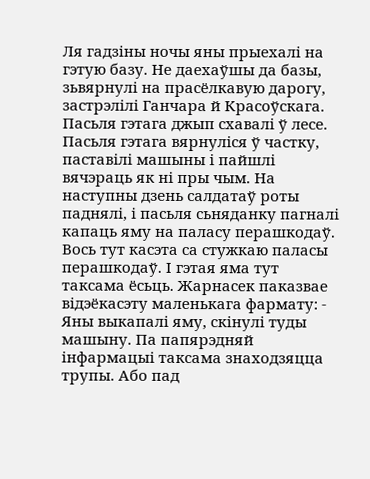Ля гадзіны ночы яны прыехалі на гэтую базу. Не даехаўшы да базы, зьвярнулі на прасёлкавую дарогу, застрэлілі Ганчара й Красоўскага. Пасьля гэтага джып схавалі ў лесе. Пасьля гэтага вярнуліся ў частку, паставілі машыны і пайшлі вячэраць як ні пры чым. На наступны дзень салдатаў роты паднялі, і пасьля сьняданку пагналі капаць яму на паласу перашкодаў. Вось тут касэта са стужкаю паласы перашкодаў. І гэтая яма тут таксама ёсьць. Жарнасек паказвае відэёкасэту маленькага фармату: - Яны выкапалі яму, скінулі туды машыну. Па папярэдняй інфармацыі таксама знаходзяцца трупы. Або пад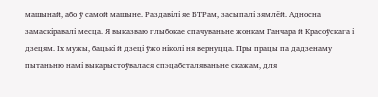машынай, або ў самой машыне. Раздавілі яе БТРам, засыпалі зямлёй. Адносна замаскіравалі месца. Я выказваю глыбокае спачуваньне жонкам Ганчара й Красоўскага і дзецям. Іх мужы, бацькі й дзеці ўжо ніколі ня вернуцца. Пры працы па дадзенаму пытаньню намі выкарыстоўвалася спэцабсталяваньне скажам, для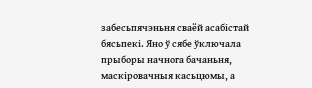забесьпячэньня сваёй асабістай бясьпекі. Яно ў сябе ўключала прыборы начнога бачаньня, маскіровачныя касьцюмы, а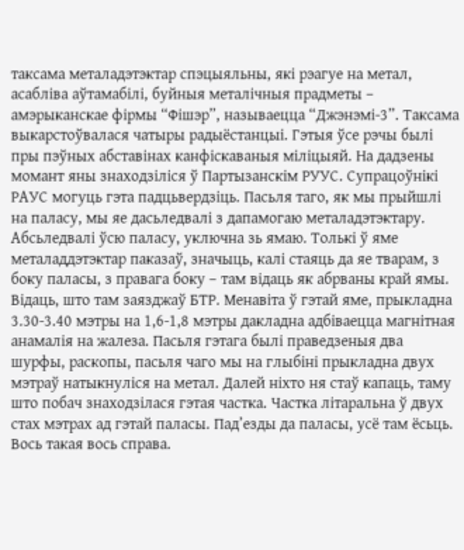таксама металадэтэктар спэцыяльны, які рэагуе на метал, асабліва аўтамабілі, буйныя металічныя прадметы – амэрыканскае фірмы “Фішэр”, называецца “Джэнэмі-3”. Таксама выкарстоўвалася чатыры радыёстанцыі. Гэтыя ўсе рэчы былі пры пэўных абставінах канфіскаваныя міліцыяй. На дадзены момант яны знаходзіліся ў Партызанскім РУУС. Супрацоўнікі РАУС могуць гэта падцьвердзіць. Пасьля таго, як мы прыйшлі на паласу, мы яе дасьледвалі з дапамогаю металадэтэктару. Абсьледвалі ўсю паласу, уключна зь ямаю. Толькі ў яме металаддэтэктар паказаў, значыць, калі стаяць да яе тварам, з боку паласы, з правага боку – там відаць як абрваны край ямы. Відаць, што там заязджаў БТР. Менавіта ў гэтай яме, прыкладна 3.30-3.40 мэтры на 1,6-1,8 мэтры дакладна адбіваецца магнітная анамалія на жалеза. Пасьля гэтага былі праведзеныя два шурфы, раскопы, пасьля чаго мы на глыбіні прыкладна двух мэтраў натыкнуліся на метал. Далей ніхто ня стаў капаць, таму што побач знаходзілася гэтая частка. Частка літаральна ў двух стах мэтрах ад гэтай паласы. Пад’езды да паласы, усё там ёсьць. Вось такая вось справа.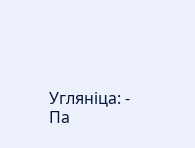Угляніца: - Па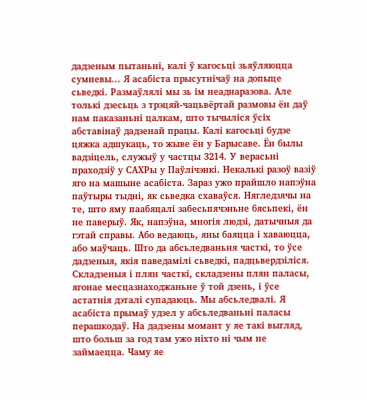дадзеным пытаньні, калі ў кагосьці зьяўляюцца сумневы... Я асабіста прысутнічаў на допыце сьведкі. Размаўлялі мы зь ім неаднаразова. Але толькі дзесьць з трэцяй-чацьвёртай размовы ён даў нам паказаньні цалкам, што тычыліся ўсіх абставінаў дадзенай працы. Калі кагосьці будзе цяжка адшукаць, то жыве ён у Барысаве. Ён былы вадзіцель, служыў у частцы 3214. У верасьні праходзіў у САХРы у Паўлічэнкі. Некалькі разоў вазіў яго на машыне асабіста. Зараз ужо прайшло напэўна паўтыры тыдні, як сьведка схаваўся. Нягледзячы на те, што яму паабяцалі забесьпячэньне бясьпекі, ён не паверыў. Як, напэўна, многія людзі, датычныя да гэтай справы. Або ведаюць, яны баяцца і хаваюцца, або маўчаць. Што да абсьледваньня часткі, то ўсе дадзеныя, якія паведамілі сьведкі, падцьвердзіліся. Складзеныя і плян часткі, складзены плян паласы, ягонае месцазнаходжаньне ў той дзень, і ўсе астатнія дэталі супадаюць. Мы абсьледвалі. Я асабіста прымаў удзел у абсьледваньні паласы перашкодаў. На дадзены момант у яе такі выгляд, што больш за год там ужо ніхто ні чым не займаецца. Чаму яе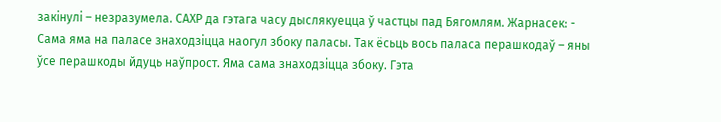закінулі – незразумела. САХР да гэтага часу дыслякуецца ў частцы пад Бягомлям. Жарнасек: - Сама яма на паласе знаходзіцца наогул збоку паласы. Так ёсьць вось паласа перашкодаў – яны ўсе перашкоды йдуць наўпрост. Яма сама знаходзіцца збоку. Гэта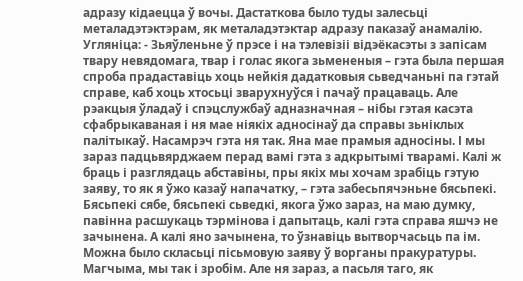адразу кідаецца ў вочы. Дастаткова было туды залесьці металадэтэктэрам, як металадэтэктар адразу паказаў анамалію. Угляніца: - Зьяўленьне ў прэсе і на тэлевізіі відэёкасэты з запісам твару невядомага, твар і голас якога зьмененыя – гэта была першая спроба прадаставіць хоць нейкія дадатковыя сьведчаньні па гэтай справе, каб хоць хтосьці зварухнуўся і пачаў працаваць. Але рэакцыя ўладаў і спэцслужбаў адназначная – нібы гэтая касэта сфабрыкаваная і ня мае ніякіх адносінаў да справы зьніклых палітыкаў. Насамрэч гэта ня так. Яна мае прамыя адносіны. І мы зараз падцьвярджаем перад вамі гэта з адкрытымі тварамі. Калі ж браць і разглядаць абставіны, пры якіх мы хочам зрабіць гэтую заяву, то як я ўжо казаў напачатку, – гэта забесьпячэньне бясьпекі. Бясьпекі сябе, бясьпекі сьведкі, якога ўжо зараз, на маю думку, павінна расшукаць тэрмінова і дапытаць, калі гэта справа яшчэ не зачынена. А калі яно зачынена, то ўзнавіць вытворчасьць па ім. Можна было скласьці пісьмовую заяву ў ворганы пракуратуры. Магчыма, мы так і зробім. Але ня зараз, а пасьля таго, як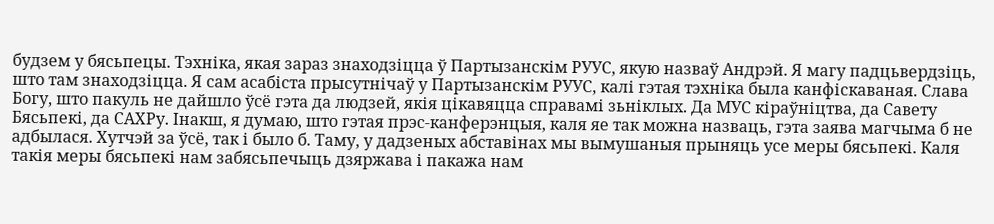будзем у бясьпецы. Тэхніка, якая зараз знаходзіцца ў Партызанскім РУУС, якую назваў Андрэй. Я магу падцьвердзіць, што там знаходзіцца. Я сам асабіста прысутнічаў у Партызанскім РУУС, калі гэтая тэхніка была канфіскаваная. Слава Богу, што пакуль не дайшло ўсё гэта да людзей, якія цікавяцца справамі зьніклых. Да МУС кіраўніцтва, да Савету Бясьпекі, да САХРу. Інакш, я думаю, што гэтая прэс-канферэнцыя, каля яе так можна назваць, гэта заява магчыма б не адбылася. Хутчэй за ўсё, так і было б. Таму, у дадзеных абставінах мы вымушаныя прыняць усе меры бясьпекі. Каля такія меры бясьпекі нам забясьпечыць дзяржава і пакажа нам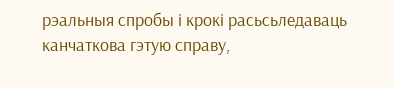рэальныя спробы і крокі расьсьледаваць канчаткова гэтую справу,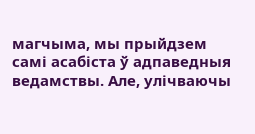магчыма, мы прыйдзем самі асабіста ў адпаведныя ведамствы. Але, улічваючы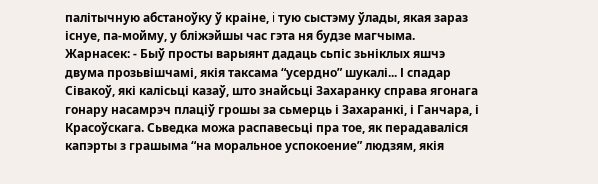палітычную абстаноўку ў краіне, i тую сыстэму ўлады, якая зараз існуе, па-мойму, у бліжэйшы час гэта ня будзе магчыма. Жарнасек: - Быў просты варыянт дадаць сьпіс зьніклых яшчэ двума прозьвішчамі, якія таксама “усердно” шукалі... І спадар Сівакоў, які калісьці казаў, што знайсьці Захаранку справа ягонага гонару насамрэч плаціў грошы за сьмерць і Захаранкі, і Ганчара, і Красоўскага. Сьведка можа распавесьці пра тое, як перадаваліся капэрты з грашыма “на моральное успокоение” людзям, якія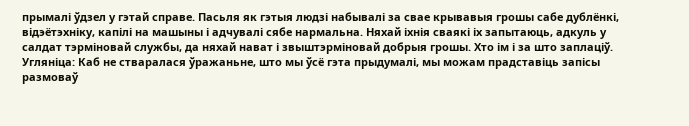прымалі ўдзел у гэтай справе. Пасьля як гэтыя людзі набывалі за свае крывавыя грошы сабе дублёнкі, відэётэхніку, капілі на машыны і адчувалі сябе нармальна. Няхай іхнія сваякі іх запытаюць, адкуль у салдат тэрміновай службы, да няхай нават і звыштэрміновай добрыя грошы. Хто ім і за што заплаціў. Угляніца: Каб не стваралася ўражаньне, што мы ўсё гэта прыдумалі, мы можам прадставіць запісы размоваў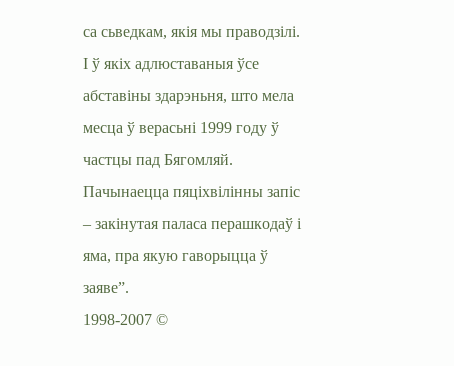са сьведкам, якія мы праводзілі. І ў якіх адлюставаныя ўсе абставіны здарэньня, што мела месца ў верасьні 1999 году ў частцы пад Бягомляй. Пачынаецца пяціхвілінны запіс – закінутая паласа перашкодаў і яма, пра якую гаворыцца ў заяве”.
1998-2007 ©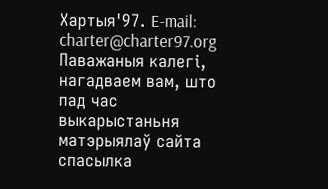Хартыя'97. E-mail: charter@charter97.org Паважаныя кaлегi, нагадваем вам, што пад час выкарыстаньня матэрыялаў сайта спасылка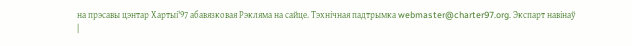на прэсавы цэнтар Хартыi'97 абавязковая Рэкляма на сайце. Тэхнічная падтрымка webmaster@charter97.org. Экспарт навiнаў
|